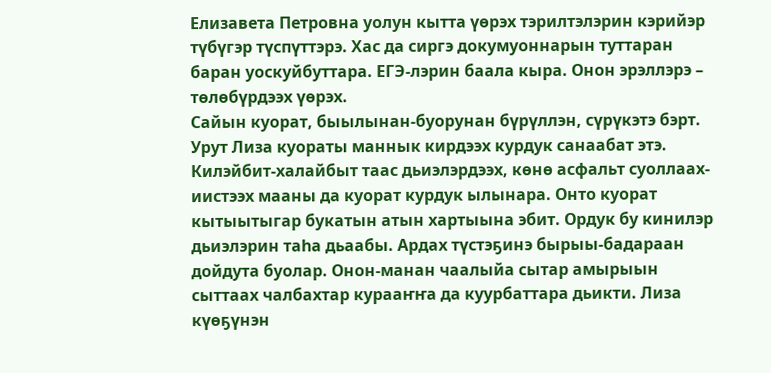Елизавета Петровна уолун кытта үөрэх тэрилтэлэрин кэрийэр түбүгэр түспүттэрэ. Хас да сиргэ докумуоннарын туттаран баран уоскуйбуттара. ЕГЭ-лэрин баала кыра. Онон эрэллэрэ – төлөбүрдээх үөрэх.
Сайын куорат, быылынан-буорунан бүрүллэн, сүрүкэтэ бэрт. Урут Лиза куораты маннык кирдээх курдук санаабат этэ. Килэйбит-халайбыт таас дьиэлэрдээх, көнө асфальт суоллаах-иистээх мааны да куорат курдук ылынара. Онто куорат кытыытыгар букатын атын хартыына эбит. Ордук бу кинилэр дьиэлэрин таһа дьаабы. Ардах түстэҕинэ бырыы-бадараан дойдута буолар. Онон-манан чаалыйа сытар амырыын сыттаах чалбахтар курааҥҥа да куурбаттара дьикти. Лиза күөҕүнэн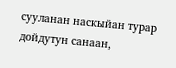сууланан наскыйан турар дойдутун санаан,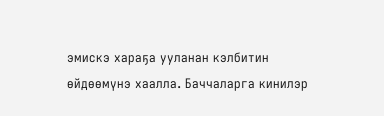эмискэ хараҕа ууланан кэлбитин өйдөөмүнэ хаалла. Баччаларга кинилэр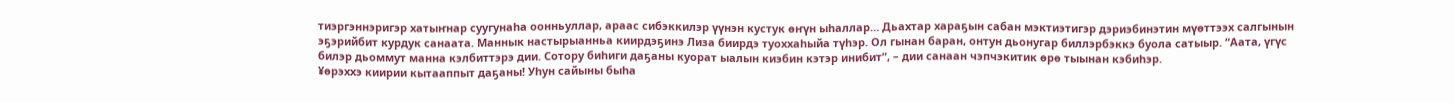тиэргэннэригэр хатыҥнар суугунаһа оонньуллар, араас сибэккилэр үүнэн кустук өҥүн ыһаллар… Дьахтар хараҕын сабан мэктиэтигэр дэриэбинэтин мүөттээх салгынын эҕэрийбит курдук санаата. Маннык настырыанньа киирдэҕинэ Лиза биирдэ туоххаһыйа түһэр. Ол гынан баран, онтун дьонугар биллэрбэккэ буола сатыыр. “Аата, үгүс билэр дьоммут манна кэлбиттэрэ дии. Сотору биһиги даҕаны куорат ыалын киэбин кэтэр инибит”, – дии санаан чэпчэкитик өрө тыынан кэбиһэр.
¥өрэххэ киирии кытааппыт даҕаны! Уһун сайыны быһа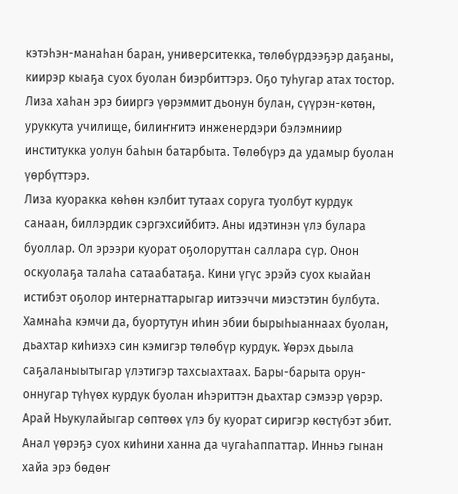кэтэһэн-манаһан баран, университекка, төлөбүрдээҕэр даҕаны, киирэр кыаҕа суох буолан биэрбиттэрэ. Оҕо туһугар атах тостор. Лиза хаһан эрэ бииргэ үөрэммит дьонун булан, сүүрэн-көтөн, уруккута училище, билиҥҥитэ инженердэри бэлэмниир институкка уолун баһын батарбыта. Төлөбүрэ да удамыр буолан үөрбүттэрэ.
Лиза куоракка көһөн кэлбит тутаах соруга туолбут курдук санаан, биллэрдик сэргэхсийбитэ. Аны идэтинэн үлэ булара буоллар. Ол эрээри куорат оҕолоруттан саллара сүр. Онон оскуолаҕа талаһа сатаабатаҕа. Кини үгүс эрэйэ суох кыайан истибэт оҕолор интернаттарыгар иитээччи миэстэтин булбута. Хамнаһа кэмчи да, буортутун иһин эбии бырыһыаннаах буолан, дьахтар киһиэхэ син кэмигэр төлөбүр курдук. ¥өрэх дьыла саҕаланыытыгар үлэтигэр тахсыахтаах. Бары-барыта орун-оннугар түһүөх курдук буолан иһэриттэн дьахтар сэмээр үөрэр.
Арай Ньукулайыгар сөптөөх үлэ бу куорат сиригэр көстүбэт эбит. Анал үөрэҕэ суох киһини ханна да чугаһаппаттар. Инньэ гынан хайа эрэ бөдөҥ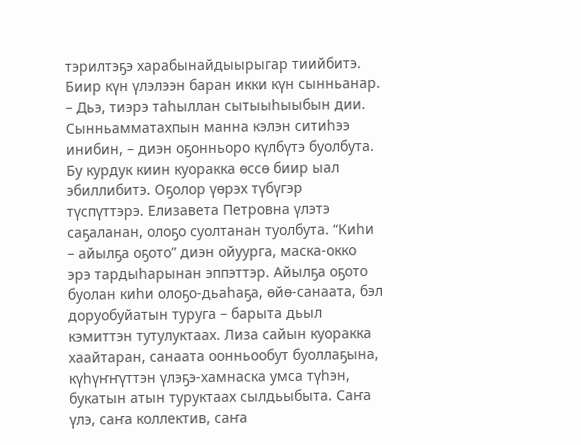тэрилтэҕэ харабынайдыырыгар тиийбитэ. Биир күн үлэлээн баран икки күн сынньанар.
– Дьэ, тиэрэ таһыллан сытыыһыыбын дии. Сынньамматахпын манна кэлэн ситиһээ инибин, – диэн оҕонньоро күлбүтэ буолбута.
Бу курдук киин куоракка өссө биир ыал эбиллибитэ. Оҕолор үөрэх түбүгэр түспүттэрэ. Елизавета Петровна үлэтэ саҕаланан, олоҕо суолтанан туолбута. “Киһи – айылҕа оҕото” диэн ойуурга, маска-окко эрэ тардыһарынан эппэттэр. Айылҕа оҕото буолан киһи олоҕо-дьаһаҕа, өйө-санаата, бэл доруобуйатын туруга – барыта дьыл кэмиттэн тутулуктаах. Лиза сайын куоракка хаайтаран, санаата оонньообут буоллаҕына, күһүҥҥүттэн үлэҕэ-хамнаска умса түһэн, букатын атын туруктаах сылдьыбыта. Саҥа үлэ, саҥа коллектив, саҥа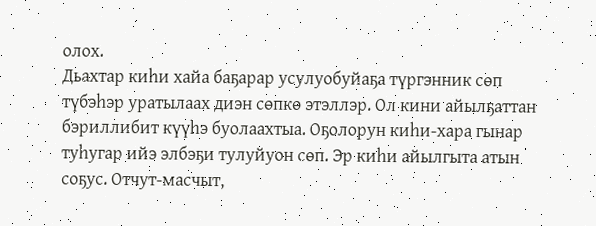олох.
Дьахтар киһи хайа баҕарар усулуобуйаҕа түргэнник сөп түбэһэр уратылаах диэн сөпкө этэллэр. Ол кини айылҕаттан бэриллибит күүһэ буолаахтыа. Оҕолорун киһи-хара гынар туһугар ийэ элбэҕи тулуйуон сөп. Эр киһи айылгыта атын соҕус. Отчут-масчыт,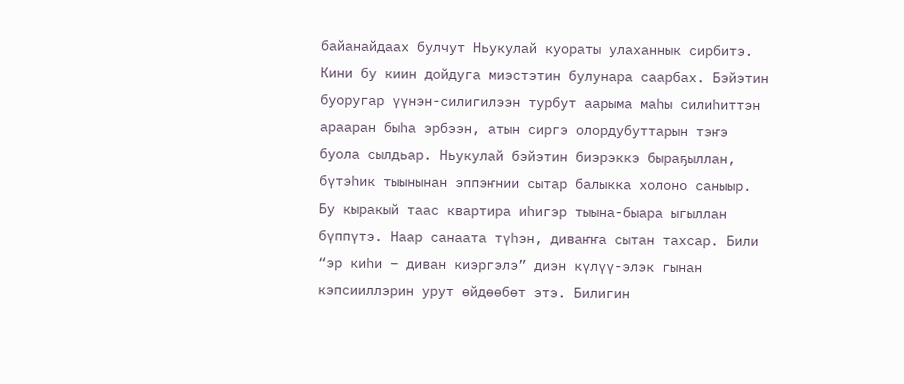байанайдаах булчут Ньукулай куораты улаханнык сирбитэ. Кини бу киин дойдуга миэстэтин булунара саарбах. Бэйэтин буоругар үүнэн-силигилээн турбут аарыма маһы силиһиттэн арааран быһа эрбээн, атын сиргэ олордубуттарын тэҥэ буола сылдьар. Ньукулай бэйэтин биэрэккэ быраҕыллан, бүтэһик тыынынан эппэҥнии сытар балыкка холоно саныыр. Бу кыракый таас квартира иһигэр тыына-быара ыгыллан бүппүтэ. Наар санаата түһэн, диваҥҥа сытан тахсар. Били “эр киһи – диван киэргэлэ” диэн күлүү-элэк гынан кэпсииллэрин урут өйдөөбөт этэ. Билигин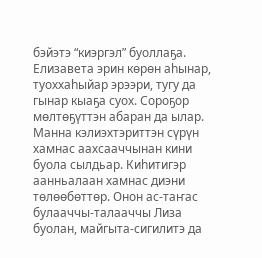бэйэтэ “киэргэл” буоллаҕа.
Елизавета эрин көрөн аһынар, туоххаһыйар эрээри, тугу да гынар кыаҕа суох. Сороҕор мөлтөҕүттэн абаран да ылар. Манна кэлиэхтэриттэн сүрүн хамнас аахсааччынан кини буола сылдьар. Киһитигэр аанньалаан хамнас диэни төлөөбөттөр. Онон ас-таҥас булааччы-талааччы Лиза буолан, майгыта-сигилитэ да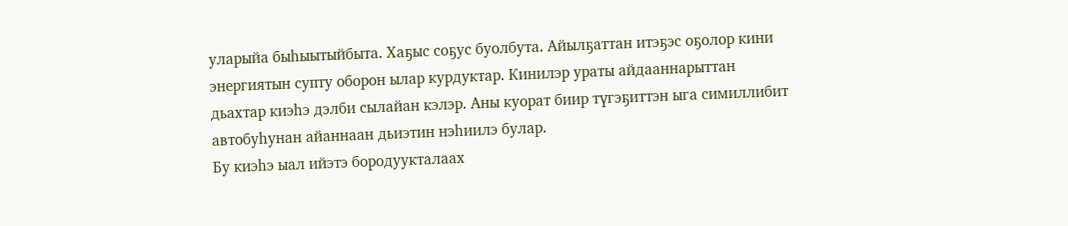уларыйа быһыытыйбыта. Хаҕыс соҕус буолбута. Айылҕаттан итэҕэс оҕолор кини энергиятын супту оборон ылар курдуктар. Кинилэр ураты айдааннарыттан дьахтар киэһэ дэлби сылайан кэлэр. Аны куорат биир түгэҕиттэн ыга симиллибит автобуһунан айаннаан дьиэтин нэһиилэ булар.
Бу киэһэ ыал ийэтэ бородуукталаах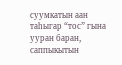суумкатын аан таһыгар “тос” гына ууран баран, саппыкытын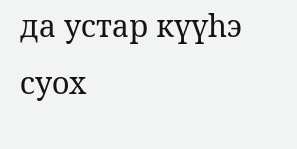да устар күүһэ суох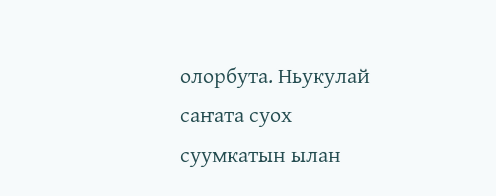олорбута. Ньукулай саҥата суох суумкатын ылан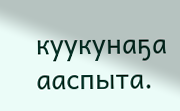куукунаҕа ааспыта.